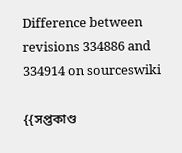Difference between revisions 334886 and 334914 on sourceswiki

{{সপ্তকাণ্ড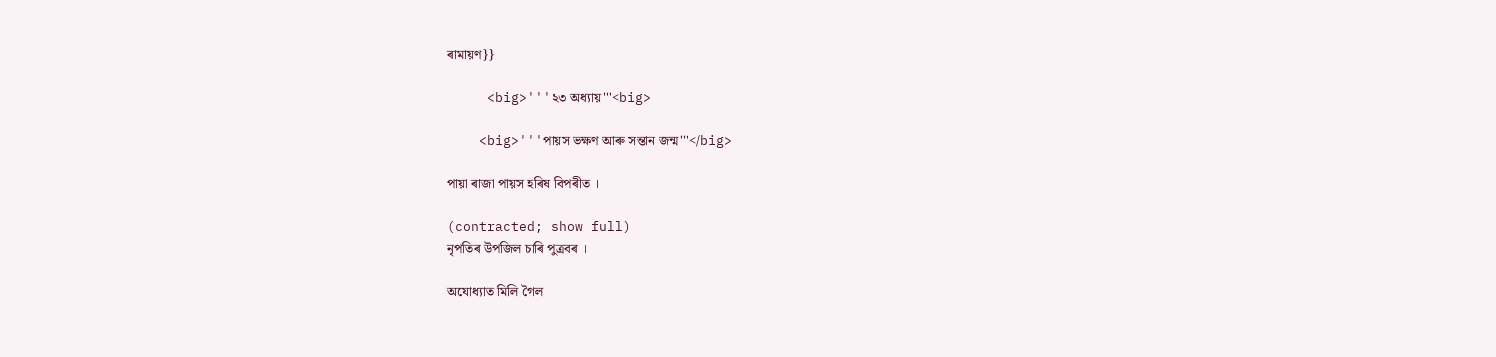ৰামায়ণ}}

     <big>'''২৩ অধ্যায়'''<big>

    <big>'''পায়স ভক্ষণ আৰু সন্তান জন্ম'''</big>

পায়া ৰাজা পায়স হৰিষ বিপৰীত ।

(contracted; show full)
নৃপতিৰ উপজিল চাৰি পুত্ৰবৰ ।

অযোধ্যাত মিলি গৈল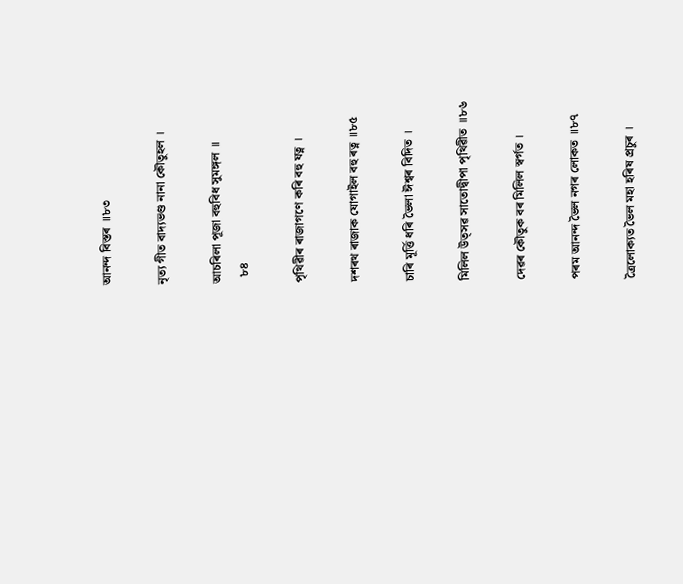আনন্দ বিস্তৰ ॥৮৩

নৃত্য গীত বাদ্যভণ্ড নানা কৌতুহল ।

আচৰিলা পূজা বহুবিধ সুমঙ্গল ॥
  ৮৪

পৃথিৱীৰ ৰাজাগণে কৰি বহু যত্ন ।

দশৰথ ৰাজাক যোগাইল বহু ৰত্ন ॥৮৫

চাৰি মূৰ্ত্তি ধৰি ভৈলা ঈশ্বৰ বিদিত ।

মিলিল উত্সৱ সাতোদ্বীপা পৃথিৱীত ॥৮৬

দেৱৰ কৌতুক বৰ মিলিল স্বৰ্গত ।

পৰম আনন্দ ভৈল নগৰ লোকত ॥৮৭

ত্ৰৈলোক্যত ভৈল মহা হৰিষ প্ৰচুৰ ।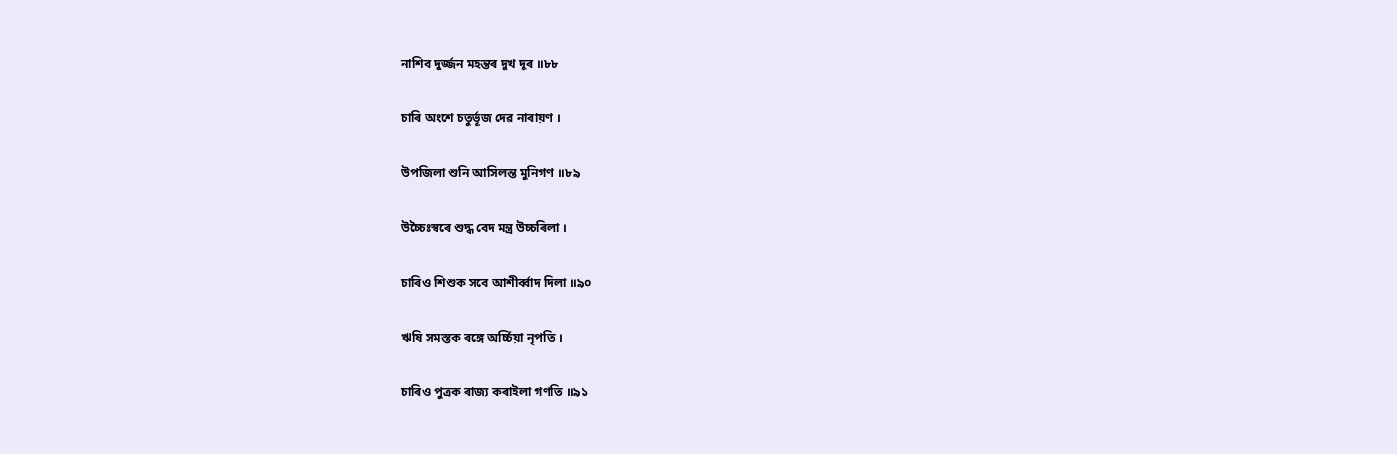নাশিব দুৰ্জ্জন মহন্তৰ দুখ দূৰ ॥৮৮

চাৰি অংশে চতুৰ্ভূজ দেৱ নাৰায়ণ ।

উপজিলা শুনি আসিলন্ত মুনিগণ ॥৮৯

উচ্চৈঃস্বৰে শুদ্ধ বেদ মন্ত্ৰ উচ্চৰিলা ।

চাৰিও শিশুক সবে আশীৰ্ব্বাদ দিলা ॥৯০

ঋষি সমস্তক ৰঙ্গে অৰ্চ্চিয়া নৃপতি ।

চাৰিও পুত্ৰক ৰাজ্য কৰাইলা গণতি ॥৯১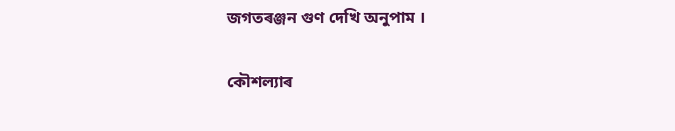জগতৰঞ্জন গুণ দেখি অনুপাম ।

কৌশল্যাৰ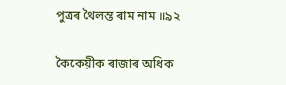পুত্ৰৰ থৈলন্ত ৰাম নাম ॥৯২

কৈকেয়ীক ৰাজাৰ অধিক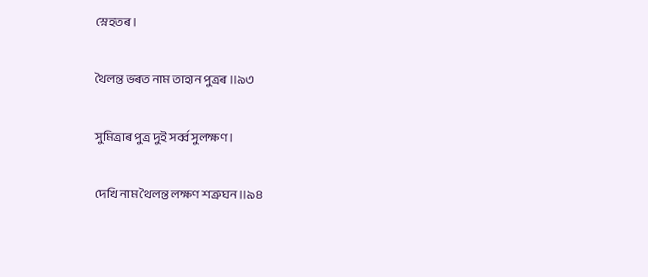স্নেহতৰ ।

থৈলন্ত ভৰত নাম তাহান পুত্ৰৰ ॥৯৩

সুমিত্ৰাৰ পুত্ৰ দুই সৰ্ব্ব সুলক্ষণ ।

দেখি নাম থৈলন্ত লক্ষণ শত্ৰুঘন ॥৯৪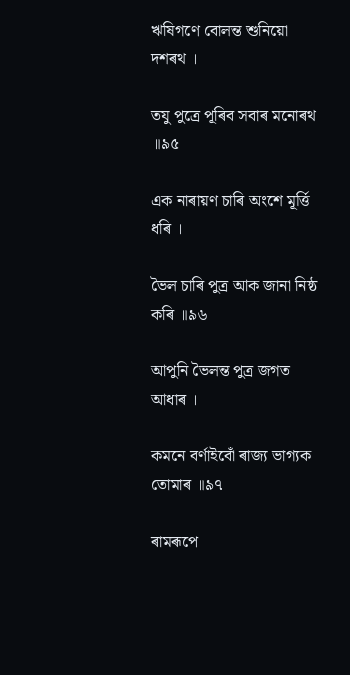ঋষিগণে বোলন্ত শুনিয়ো দশৰথ ।

তযু পুত্ৰে পূৰিব সবাৰ মনোৰথ ॥৯৫

এক নাৰায়ণ চাৰি অংশে মূৰ্ত্তি ধৰি ।

ভৈল চাৰি পুত্ৰ আক জানা নিষ্ঠ কৰি ॥৯৬

আপুনি ভৈলন্ত পুত্ৰ জগত আধাৰ ।

কমনে বৰ্ণাইবোঁ ৰাজ্য ভাগ্যক তোমাৰ ॥৯৭

ৰামৰূপে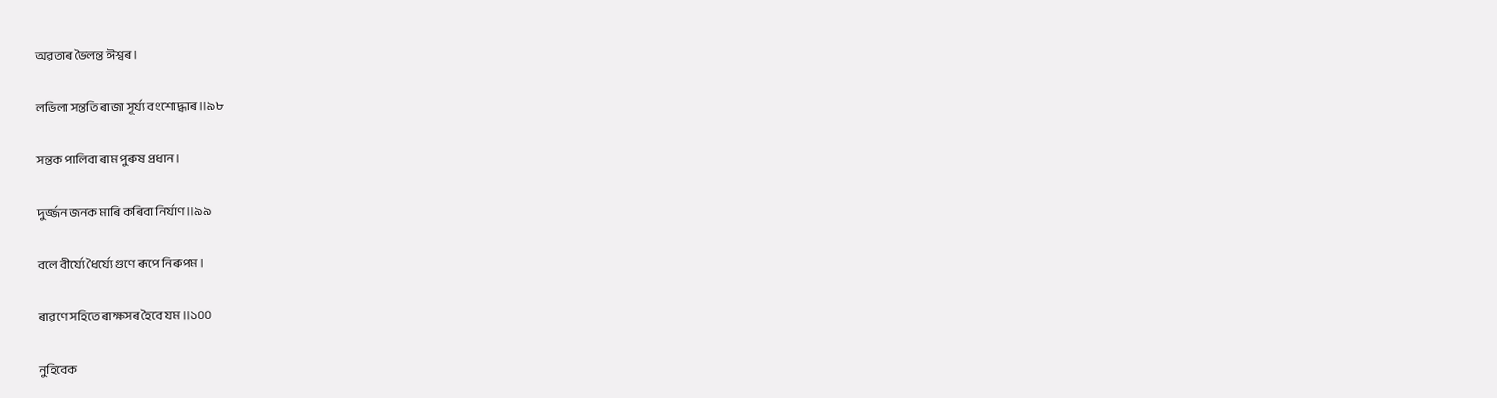অৱতাৰ ভৈলন্ত ঈশ্বৰ ।

লভিলা সন্ততি ৰাজা সূৰ্য্য বংশোদ্ধাৰ ॥৯৮

সন্তক পালিবা ৰাম পুৰুষ প্ৰধান ।

দুৰ্জ্জন জনক মাৰি কৰিবা নিৰ্যাণ ॥৯৯

বলে বীৰ্য্যে ধৈৰ্য্যে গুণে ৰূপে নিৰুপম ।

ৰাৱণে সহিতে ৰাক্ষসৰ হৈবে যম ॥১০০

নুহিবেক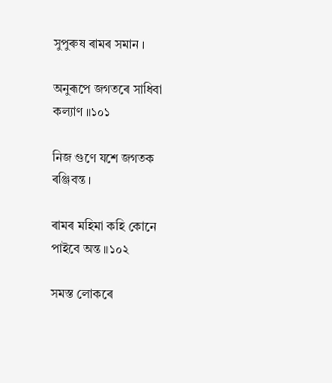সুপুৰুষ ৰামৰ সমান ।

অনুৰূপে জগতৰে সাধিবা কল্যাণ ॥১০১

নিজ গুণে যশে জগতক ৰঞ্জিবন্ত ।

ৰামৰ মহিমা কহি কোনে পাইবে অন্ত ॥১০২

সমস্ত লোকৰে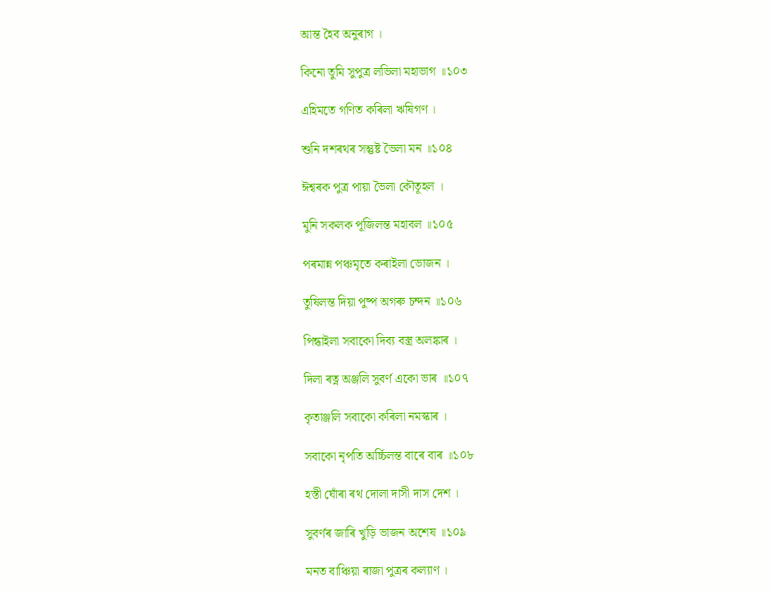আন্ত হৈব অনুৰাগ ।

কিনো তুমি সুপুত্ৰ লভিলা মহাভাগ ॥১০৩

এহিমতে গণিত কৰিলা ঋষিগণ ।

শুনি দশৰথৰ সন্তুষ্ট ভৈলা মন ॥১০৪

ঈশ্বৰক পুত্ৰ পায়া ভৈলা কৌতূহল ।

মুনি সকলক পূজিলন্ত মহাবল ॥১০৫

পৰমান্ন পঞ্চমৃতে কৰাইলা ভোজন ।

তুষিলন্ত দিয়া পুষ্প অগৰু চন্দন ॥১০৬

পিন্ধাইলা সবাকো দিব্য বস্ত্ৰ অলঙ্কাৰ ।

দিলা ৰত্ন অঞ্জলি সুবৰ্ণ একো ভাৰ ॥১০৭

কৃতাঞ্জলি সবাকো কৰিলা নমস্কাৰ ।

সবাকো নৃপতি অৰ্চ্চিলন্ত বাৰে বাৰ ॥১০৮

হস্তী ঘোঁৰা ৰথ দোলা দাসী দাস দেশ ।

সুবৰ্ণৰ জাৰি খুড়ি ভাজন অশেষ ॥১০৯

মনত বাঞ্চিয়া ৰাজা পুত্ৰৰ কল্যাণ ।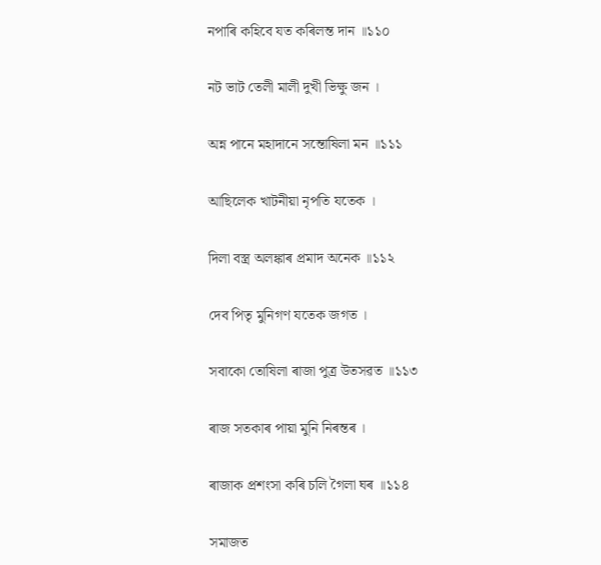নপাৰি কহিবে যত কৰিলন্ত দান ॥১১০

নট ভাট তেলী মালী দুখী ভিক্ষু জন ।

অন্ন পানে মহাদানে সন্তোষিলা মন ॥১১১

আছিলেক খাটনীয়া নৃপতি যতেক ।

দিলা বস্ত্ৰ অলঙ্কাৰ প্ৰমাদ অনেক ॥১১২

দেব পিতৃ মুনিগণ যতেক জগত ।

সবাকো তোষিলা ৰাজা পুত্ৰ উতসৱত ॥১১৩

ৰাজ সতকাৰ পায়া মুনি নিৰন্তৰ ।

ৰাজাক প্ৰশংসা কৰি চলি গৈলা ঘৰ ॥১১৪

সমাজত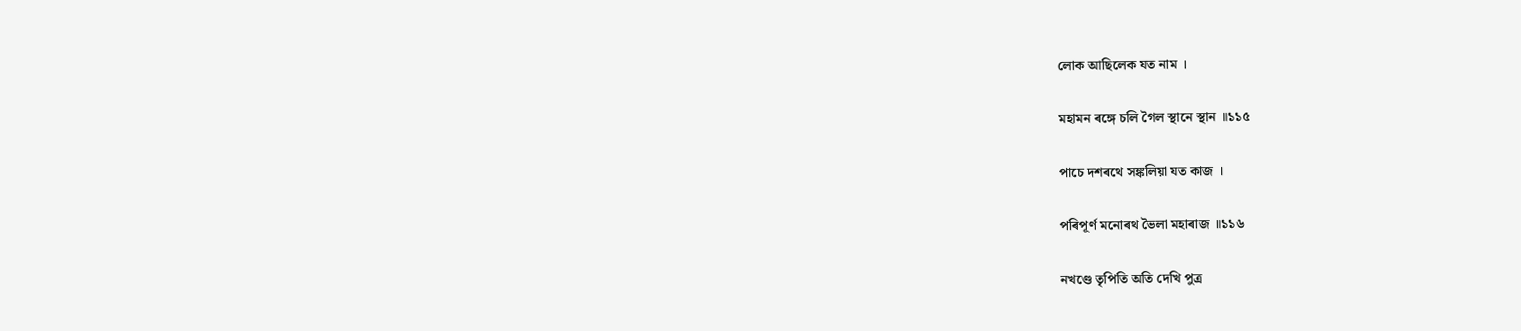লোক আছিলেক যত নাম ।

মহামন ৰঙ্গে চলি গৈল স্থানে স্থান ॥১১৫

পাচে দশৰথে সঙ্কলিয়া যত কাজ ।

পৰিপূৰ্ণ মনোৰথ ভৈলা মহাৰাজ ॥১১৬

নখণ্ডে তৃপিতি অতি দেখি পুত্ৰ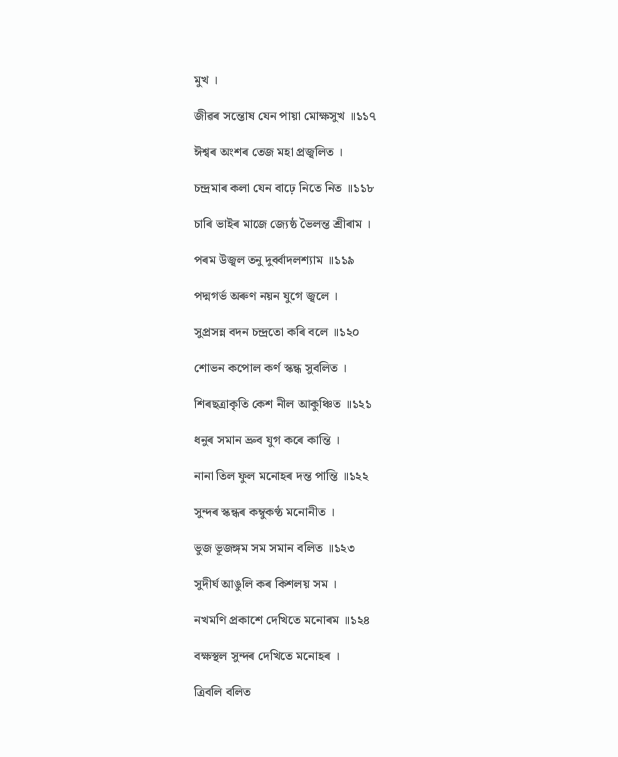মুখ ।

জীৱৰ সন্তোষ যেন পায়া মোক্ষসুখ ॥১১৭

ঈশ্বৰ অংশৰ তেজ মহা প্ৰজ্বলিত ।

চন্দ্ৰমাৰ কলা যেন বাঢ়ে নিতে নিত ॥১১৮

চাৰি ভাইৰ মাজে জ্যেষ্ঠ ভৈলন্ত শ্ৰীৰাম ।

পৰম উজ্বল তনু দুৰ্ব্বাদলশ্যাম ॥১১৯

পদ্মগৰ্ভ অৰুণ নয়ন যুগে জ্বলে ।

সুপ্ৰসন্ন বদন চন্দ্ৰতো কৰি বলে ॥১২০

শোভন কপোল কৰ্ণ স্কন্ধ সুবলিত ।

শিৰছত্ৰাকৃতি কেশ নীল আকুঞ্চিত ॥১২১

ধনুৰ সমান ভ্ৰুব যুগ কৰে কান্তি ।

নানা তিল ফুল মনোহৰ দন্ত পান্তি ॥১২২

সুন্দৰ স্কন্ধৰ কম্বুকণ্ঠ মনোনীত ।

ভুজ ভূজঙ্গম সম সমান বলিত ॥১২৩

সুদীৰ্ঘ আঙুলি কৰ কিশলয় সম ।

নখমণি প্ৰকাশে দেখিতে মনোৰম ॥১২৪

বক্ষস্থল সুন্দৰ দেখিতে মনোহৰ ।

ত্ৰিবলি বলিত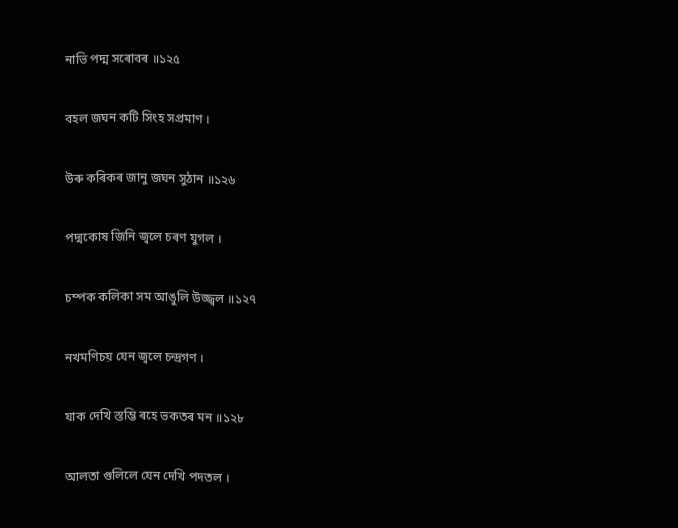নাভি পদ্ম সৰোবৰ ॥১২৫

বহল জঘন কটি সিংহ সপ্ৰমাণ ।

উৰু কৰিকৰ জানু জঘন সুঠান ॥১২৬

পদ্মকোষ জিনি জ্বলে চৰণ যুগল ।

চম্পক কলিকা সম আঙুলি উজ্জ্বল ॥১২৭

নখমণিচয় যেন জ্বলে চন্দ্ৰগণ ।

যাক দেখি স্তম্ভি ৰহে ভকতৰ মন ॥১২৮

আলতা গুলিলে যেন দেখি পদতল ।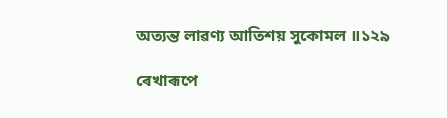অত্যন্ত লাৱণ্য আতিশয় সুকোমল ॥১২৯

ৰেখাৰূপে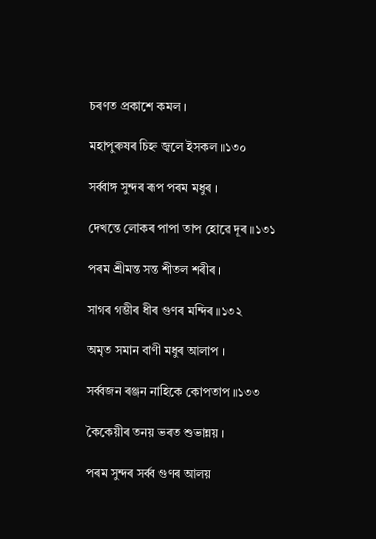চৰণত প্ৰকাশে কমল ।

মহাপুৰুষৰ চিহ্ন জ্বলে ইসকল ॥১৩০

সৰ্ব্বাঙ্গ সুন্দৰ ৰূপ পৰম মধুৰ ।

দেখন্তে লোকৰ পাপা তাপ হোৱে দূৰ ॥১৩১

পৰম শ্ৰীমন্ত সন্ত শীতল শৰীৰ ।

সাগৰ গম্ভীৰ ধীৰ গুণৰ মন্দিৰ ॥১৩২

অমৃত সমান বাণী মধুৰ আলাপ ।

সৰ্ব্বজন ৰঞ্জন নাহিকে কোপতাপ ॥১৩৩

কৈকেয়ীৰ তনয় ভৰত শুভান্নয় ।

পৰম সুন্দৰ সৰ্ব্ব গুণৰ আলয়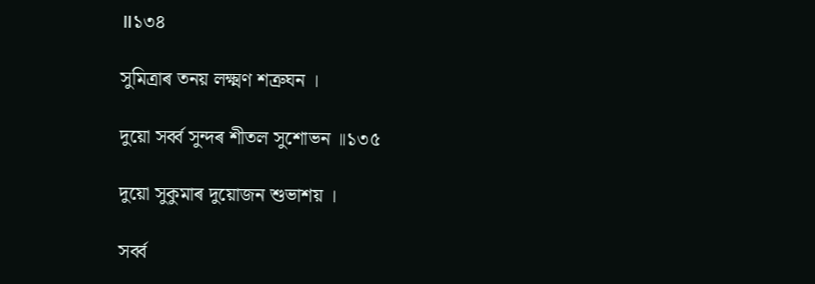॥১৩৪

সুমিত্ৰাৰ তনয় লক্ষ্মণ শত্ৰুঘন ।

দুয়ো সৰ্ব্ব সুন্দৰ শীতল সুশোভন ॥১৩৫

দুয়ো সুকুমাৰ দুয়োজন শুভাশয় ।

সৰ্ব্ব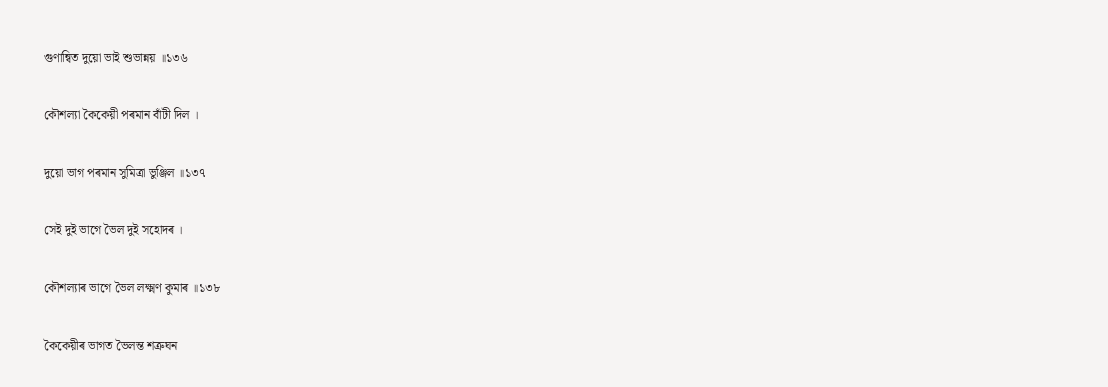গুণান্বিত দুয়ো ভাই শুভান্নয় ॥১৩৬

কৌশল্যা কৈকেয়ী পৰমান বাঁটী দিল ।

দুয়ো ভাগ পৰমান সুমিত্ৰা ভুঞ্জিল ॥১৩৭

সেই দুই ভাগে ভৈল দুই সহোদৰ ।

কৌশল্যাৰ ভাগে ভৈল লক্ষ্মণ কুমাৰ ॥১৩৮

কৈকেয়ীৰ ভাগত ভৈলন্ত শত্ৰুঘন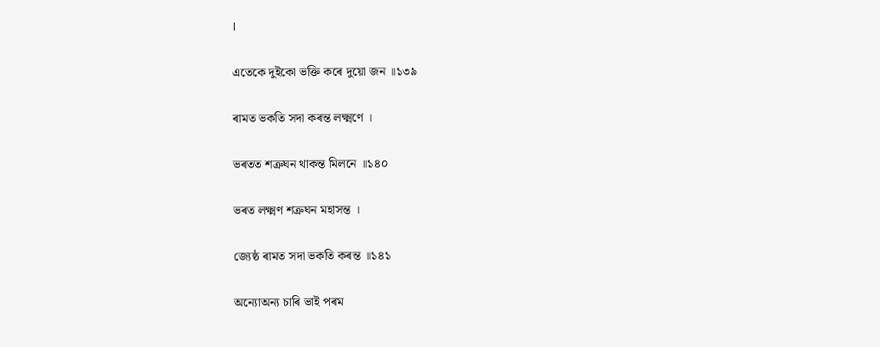।

এতেকে দুইকো ভক্তি কৰে দুয়ো জন ॥১৩৯

ৰামত ভকতি সদা কৰন্ত লক্ষ্মণে ।

ভৰতত শত্ৰুঘন থাকন্ত মিলনে ॥১৪০

ভৰত লক্ষ্মণ শত্ৰুঘন মহাসন্ত ।

জ্যেষ্ঠ ৰামত সদা ভকতি কৰন্ত ॥১৪১

অন্যোঅন্য চাৰি ভাই পৰম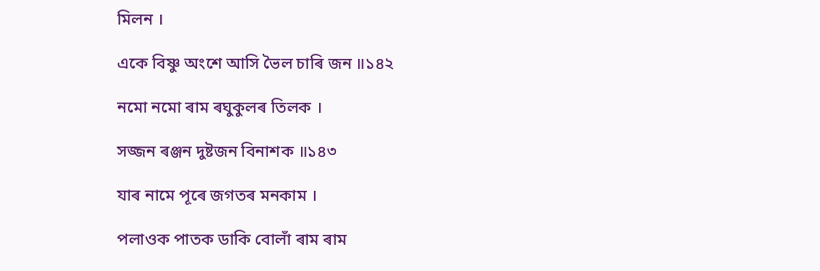মিলন ।

একে বিষ্ণু অংশে আসি ভৈল চাৰি জন ॥১৪২

নমো নমো ৰাম ৰঘুকুলৰ তিলক ।

সজ্জন ৰঞ্জন দুষ্টজন বিনাশক ॥১৪৩

যাৰ নামে পূৰে জগতৰ মনকাম ।

পলাওক পাতক ডাকি বোলাঁ ৰাম ৰাম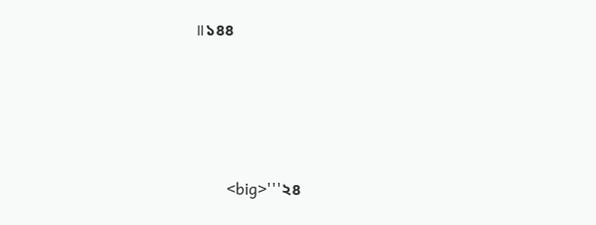॥১৪৪




        <big>'''২৪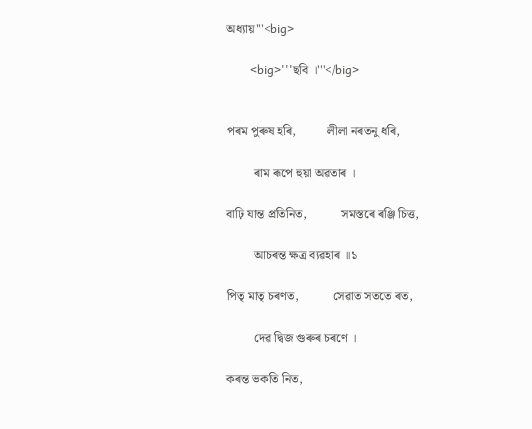অধ্যায়'''<big>

        <big>'''ছবি ।'''</big>


পৰম পুৰুষ হৰি,          লীলা নৰতনু ধৰি,

         ৰাম ৰূপে হুয়া অৱতাৰ ।

বাঢ়ি যান্ত প্ৰতিনিত,           সমস্তৰে ৰঞ্জি চিত্ত,

         আচৰন্ত ক্ষত্ৰ ব্যৱহাৰ ॥১

পিতৃ মাতৃ চৰণত,           সেৱাত সততে ৰত,

         দেৱ দ্বিজ গুৰুৰ চৰণে ।

কৰন্ত ভকতি নিত,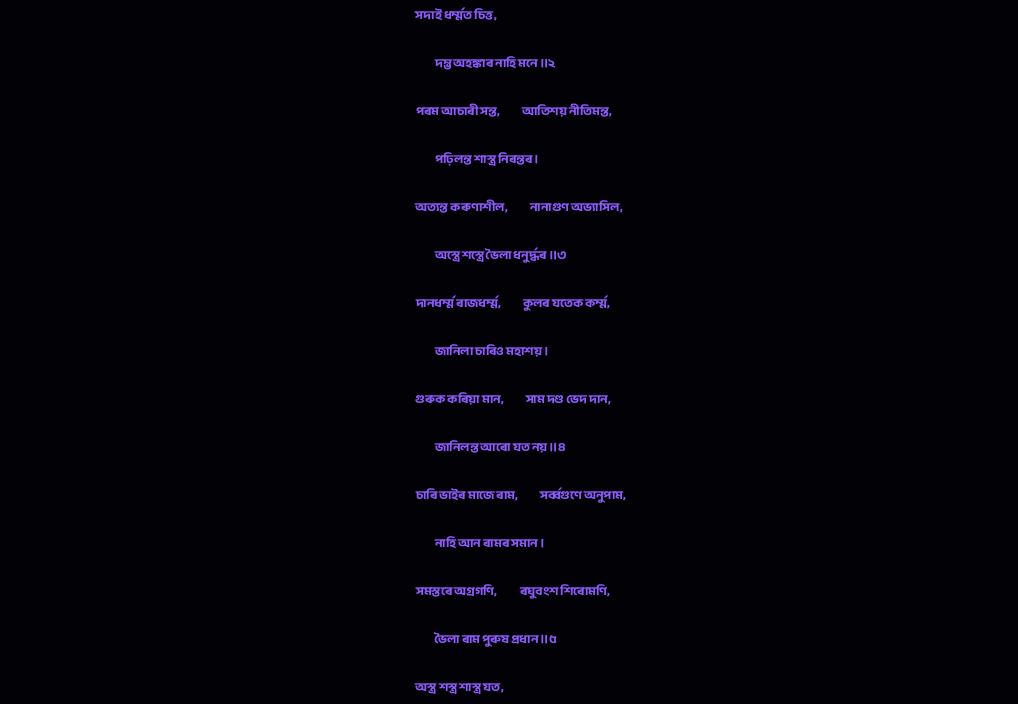সদাই ধৰ্ম্মত চিত্ত,

          দম্ভ অহঙ্কাৰ নাহি মনে ॥২

পৰম আচাৰী সন্ত,           আতিশয় নীতিমন্ত,

          পঢ়িলন্ত শাস্ত্ৰ নিৰন্তৰ ।

অত্যন্ত কৰুণাশীল,           নানাগুণ অভ্যাসিল,

          অস্ত্ৰে শস্ত্ৰে ভৈলা ধনুৰ্দ্ধৰ ॥৩

দানধৰ্ম্ম ৰাজধৰ্ম্ম,           কুলৰ যতেক কৰ্ম্ম,

          জানিলা চাৰিও মহাশয় ।

গুৰুক কৰিয়া মান,           সাম দণ্ড ভেদ দান,

          জানিলন্ত আৰো যত নয় ॥৪

চাৰি ভাইৰ মাজে ৰাম,           সৰ্ব্বগুণে অনুপাম,

          নাহি আন ৰামৰ সমান ।

সমস্তৰে অগ্ৰগণি,           ৰঘুবংশ শিৰোমণি,

          ভৈলা ৰাম পুৰুষ প্ৰধান ॥৫

অস্ত্ৰ শস্ত্ৰ শাস্ত্ৰ যত,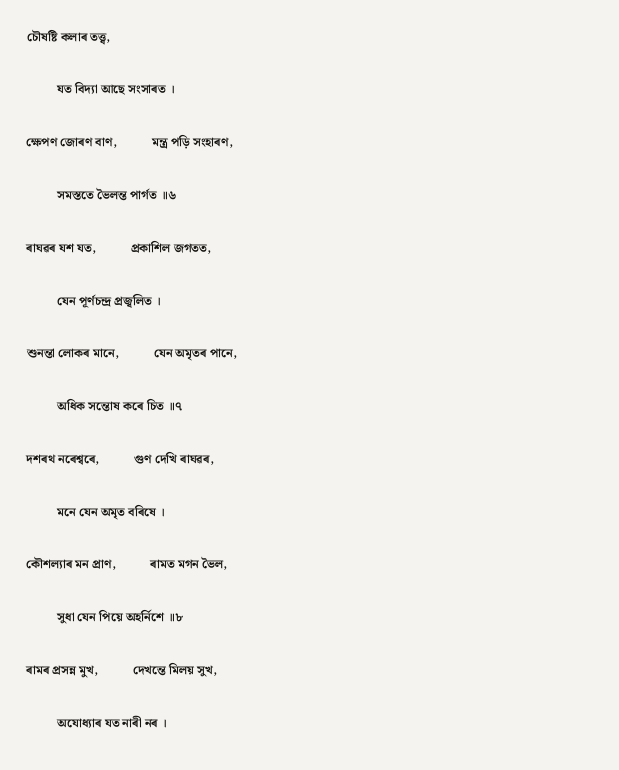চৌষষ্টি কলাৰ তত্ত্ব,

          যত বিদ্যা আছে সংসাৰত ।

ক্ষেপণ জোৰণ বাণ,           মন্ত্ৰ পড়ি সংহাৰণ,

          সমস্ততে ভৈলন্ত পাৰ্গত ॥৬

ৰাঘৱৰ যশ যত,           প্ৰকাশিল জগতত,

          যেন পূৰ্ণচন্দ্ৰ প্ৰজ্বলিত ।

শুনন্তা লোকৰ মানে,           যেন অমৃতৰ পানে,

          অধিক সন্তোষ কৰে চিত ॥৭

দশৰথ নৰেশ্বৰে,           গুণ দেখি ৰাঘৱৰ,

          মনে যেন অমৃত বৰিষে ।

কৌশল্যাৰ মন প্ৰাণ,           ৰামত মগন ভৈল,

          সুধা যেন পিয়ে অহৰ্নিশে ॥৮

ৰামৰ প্ৰসন্ন মুখ,           দেখন্তে মিলয় সুখ,

          অযোধ্যাৰ যত নাৰী নৰ ।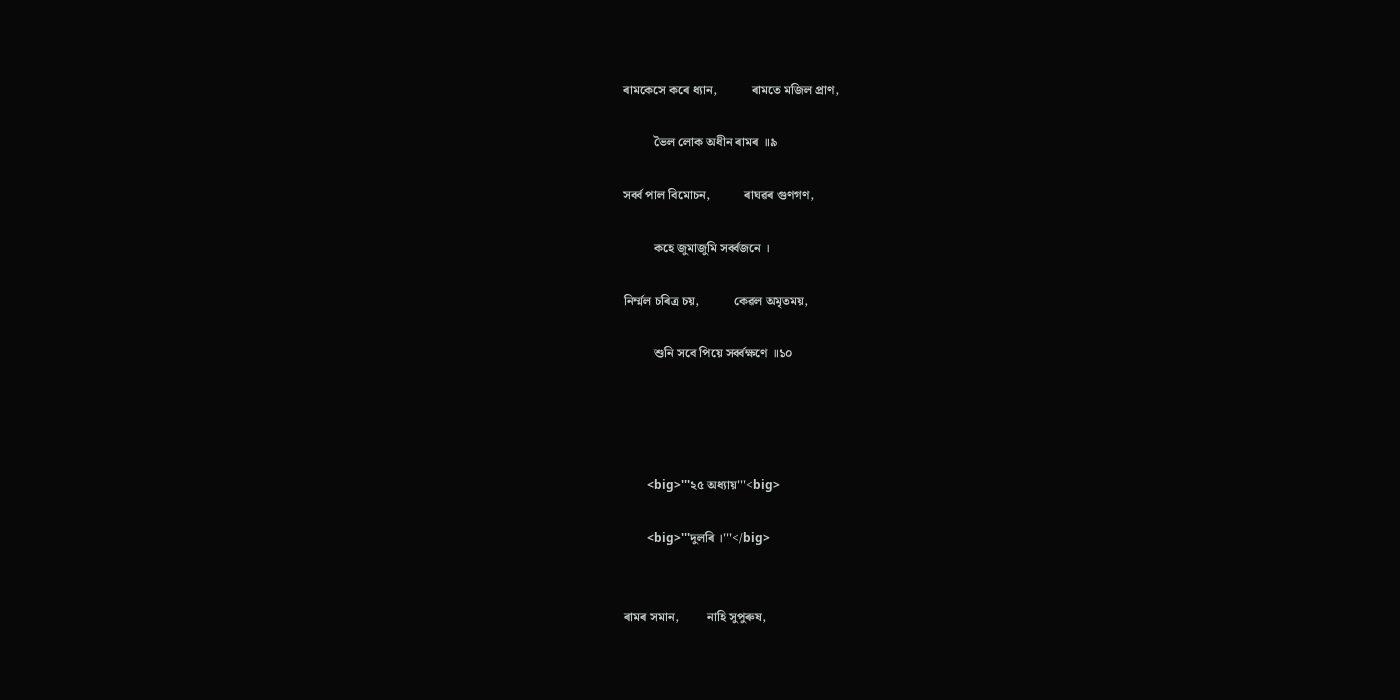ৰামকেসে কৰে ধ্যান,           ৰামতে মজিল প্ৰাণ,

          ভৈল লোক অধীন ৰামৰ ॥৯

সৰ্ব্ব পাল বিমোচন,           ৰাঘৱৰ গুণগণ,

          কহে জুমাজুমি সৰ্ব্বজনে ।

নিৰ্ম্মল চৰিত্ৰ চয়,           কেৱল অমৃতময়,

          শুনি সবে পিয়ে সৰ্ব্বক্ষণে ॥১০




        <big>'''২৫ অধ্যায়'''<big>

        <big>'''দুলৰি ।'''</big>


ৰামৰ সমান,         নাহি সুপুৰুষ,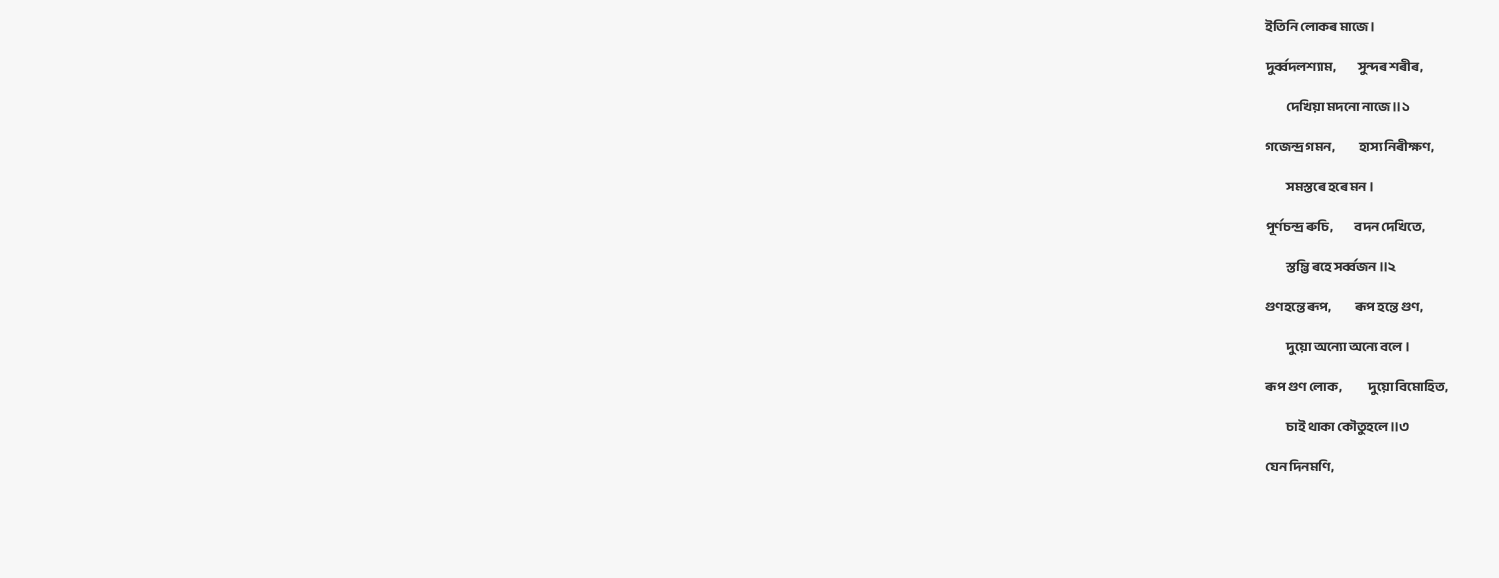ইতিনি লোকৰ মাজে ।

দুৰ্ব্বদলশ্যাম,          সুন্দৰ শৰীৰ,

          দেখিয়া মদনো নাজে ॥১

গজেন্দ্ৰ গমন,           হাস্য নিৰীক্ষণ,

          সমস্তৰে হৰে মন ।

পূৰ্ণচন্দ্ৰ ৰুচি,          বদন দেখিতে,

          স্তম্ভি ৰহে সৰ্ব্বজন ॥২

গুণহন্তে ৰূপ,           ৰূপ হন্তে গুণ,

          দুয়ো অন্যো অন্যে বলে ।

ৰূপ গুণ লোক,            দুয়ো বিমোহিত,

          চাই থাকা কৌতুহলে ॥৩

যেন দিনমণি,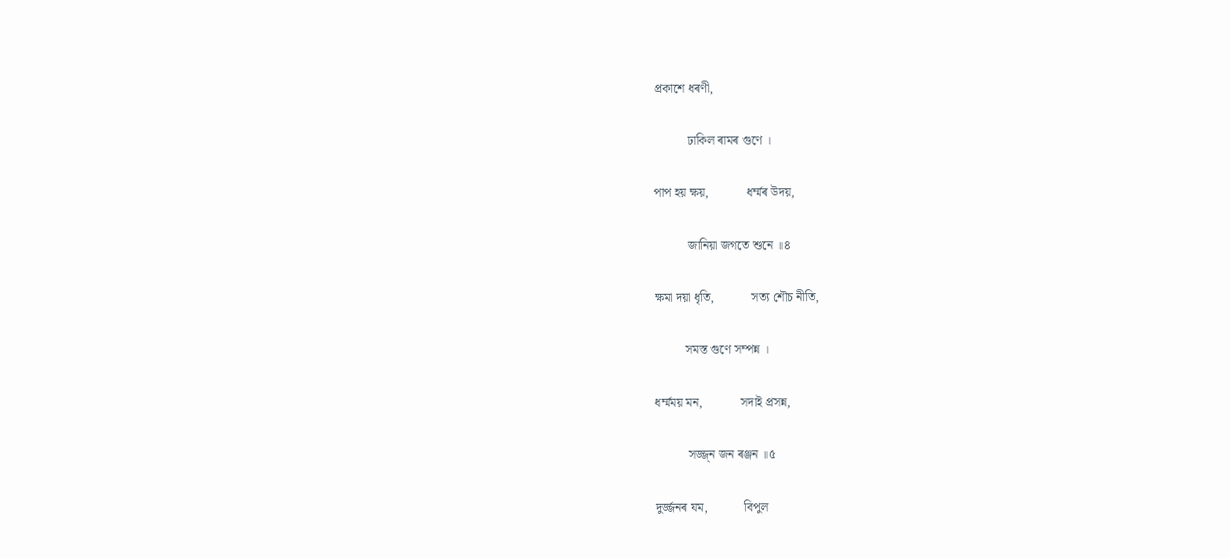প্ৰকাশে ধৰণী,

           ঢাকিল ৰামৰ গুণে ।

পাপ হয় ক্ষয়,            ধৰ্ম্মৰ উদয়,

           জানিয়া জগতে শুনে ॥৪

ক্ষমা দয়া ধৃতি,            সত্য শৌচ নীতি,

          সমস্ত গুণে সম্পন্ন ।

ধৰ্ম্মময় মন,            সদাই প্ৰসন্ন,

           সজ্জ্ন জন ৰঞ্জন ॥৫

দুৰ্জ্জনৰ যম,            বিপুল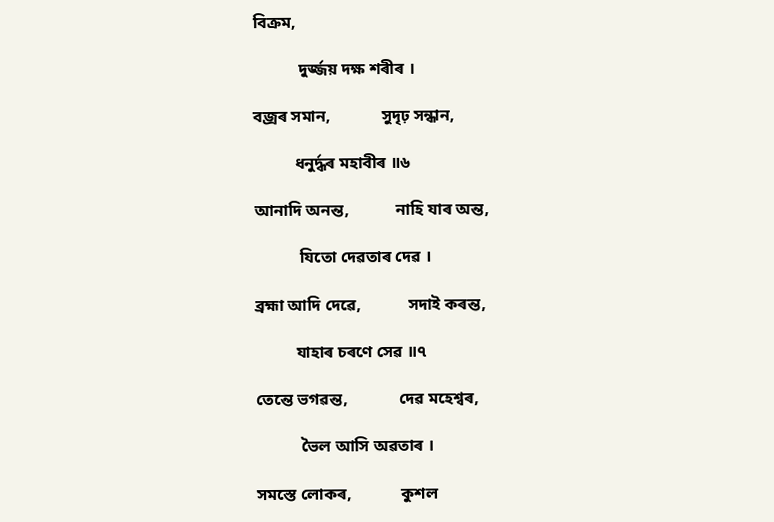বিক্ৰম,

           দুৰ্জ্জয় দক্ষ শৰীৰ ।

বজ্ৰৰ সমান,            সুদৃঢ় সন্ধান,

          ধনুৰ্দ্ধৰ মহাবীৰ ॥৬

আনাদি অনন্ত,           নাহি যাৰ অন্ত,

           যিতো দেৱতাৰ দেৱ ।

ব্ৰহ্মা আদি দেৱে,           সদাই কৰন্ত,

          যাহাৰ চৰণে সেৱ ॥৭

তেন্তে ভগৱন্ত,            দেৱ মহেশ্বৰ,

           ভৈল আসি অৱতাৰ ।

সমস্তে লোকৰ,            কুশল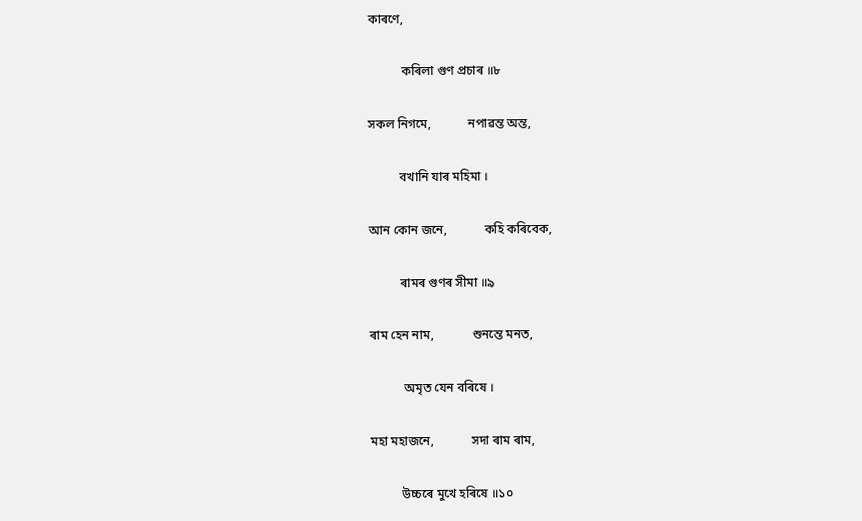কাৰণে,

           কৰিলা গুণ প্ৰচাৰ ॥৮

সকল নিগমে,            নপাৱন্ত অন্ত,

          বখানি যাৰ মহিমা ।

আন কোন জনে,            কহি কৰিবেক,

          ৰামৰ গুণৰ সীমা ॥৯

ৰাম হেন নাম,            শুনন্তে মনত,

           অমৃত যেন বৰিষে ।

মহা মহাজনে,            সদা ৰাম ৰাম,

          উচ্চৰে মুখে হৰিষে ॥১০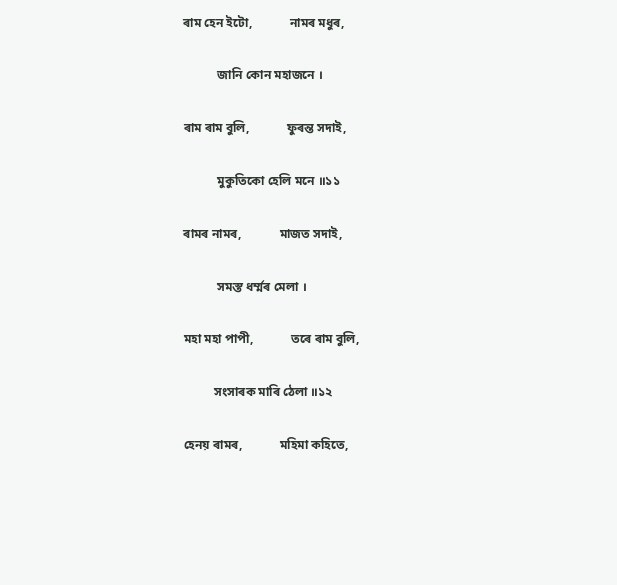ৰাম হেন ইটো,            নামৰ মধুৰ,

           জানি কোন মহাজনে ।

ৰাম ৰাম বুলি,            ফুৰন্ত সদাই,

           মুকুতিকো হেলি মনে ॥১১

ৰামৰ নামৰ,            মাজত সদাই,

           সমস্ত ধৰ্ম্মৰ মেলা ।

মহা মহা পাপী,            তৰে ৰাম বুলি,

          সংসাৰক মাৰি ঠেলা ॥১২

হেনয় ৰামৰ,            মহিমা কহিতে,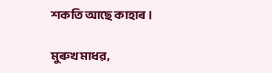শকতি আছে কাহাৰ ।

মুৰুখ মাধৱ,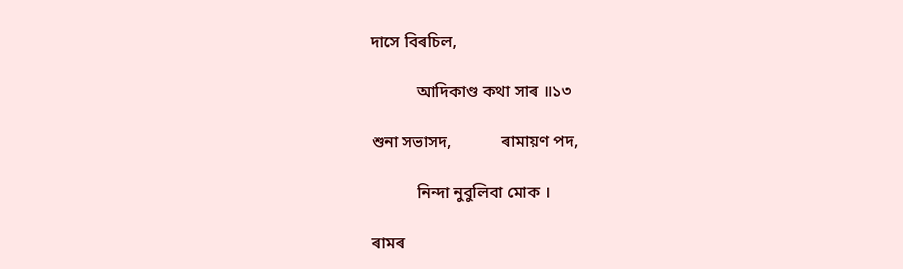দাসে বিৰচিল,

           আদিকাণ্ড কথা সাৰ ॥১৩

শুনা সভাসদ,            ৰামায়ণ পদ,

           নিন্দা নুবুলিবা মোক ।

ৰামৰ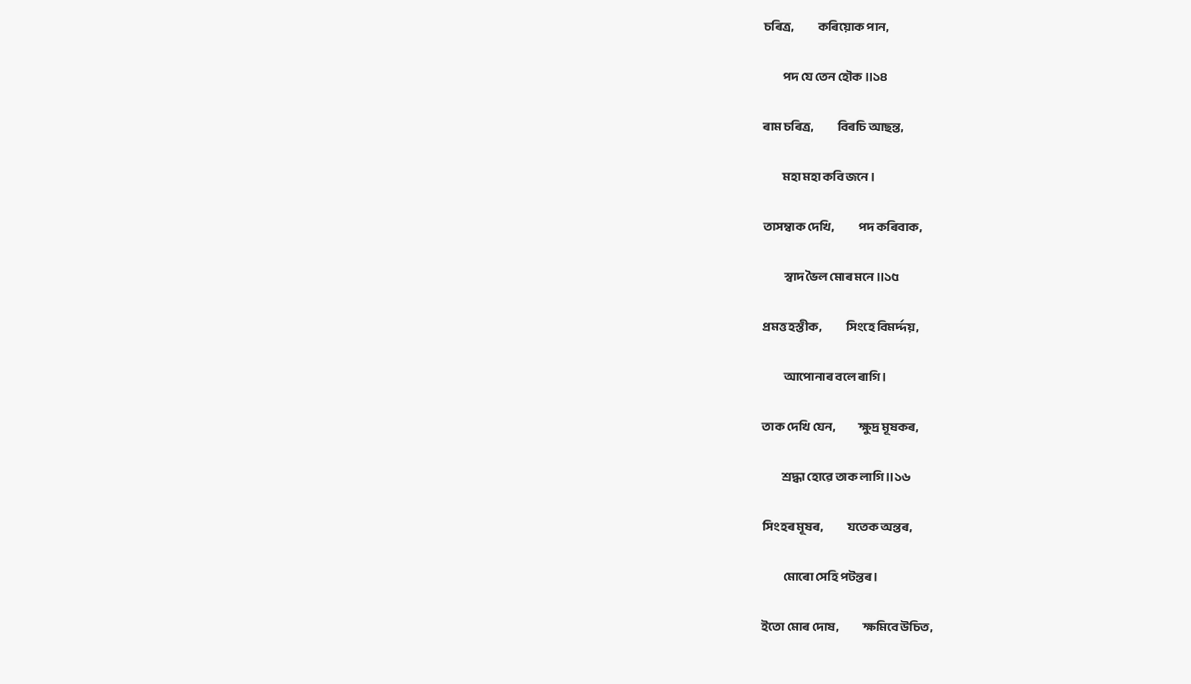চৰিত্ৰ,            কৰিয়োক পান,

          পদ যে তেন হৌক ॥১৪

ৰাম চৰিত্ৰ,            বিৰচি আছন্ত,

          মহা মহা কবি জনে ।

তাসম্বাক দেখি,            পদ কৰিবাক,

           স্বাদ ভৈল মোৰ মনে ॥১৫

প্ৰমত্ত হস্তীক,            সিংহে বিমৰ্দ্দয়,

           আপোনাৰ বলে ৰাগি ।

তাক দেখি যেন,            ক্ষুদ্ৰ মূষকৰ,

          শ্ৰদ্ধা হোৱে তাক লাগি ॥১৬

সিংহৰ মূষৰ,            যতেক অন্তৰ,

           মোৰো সেহি পটন্তৰ ।

ইতো মোৰ দোষ,            ক্ষমিবে উচিত,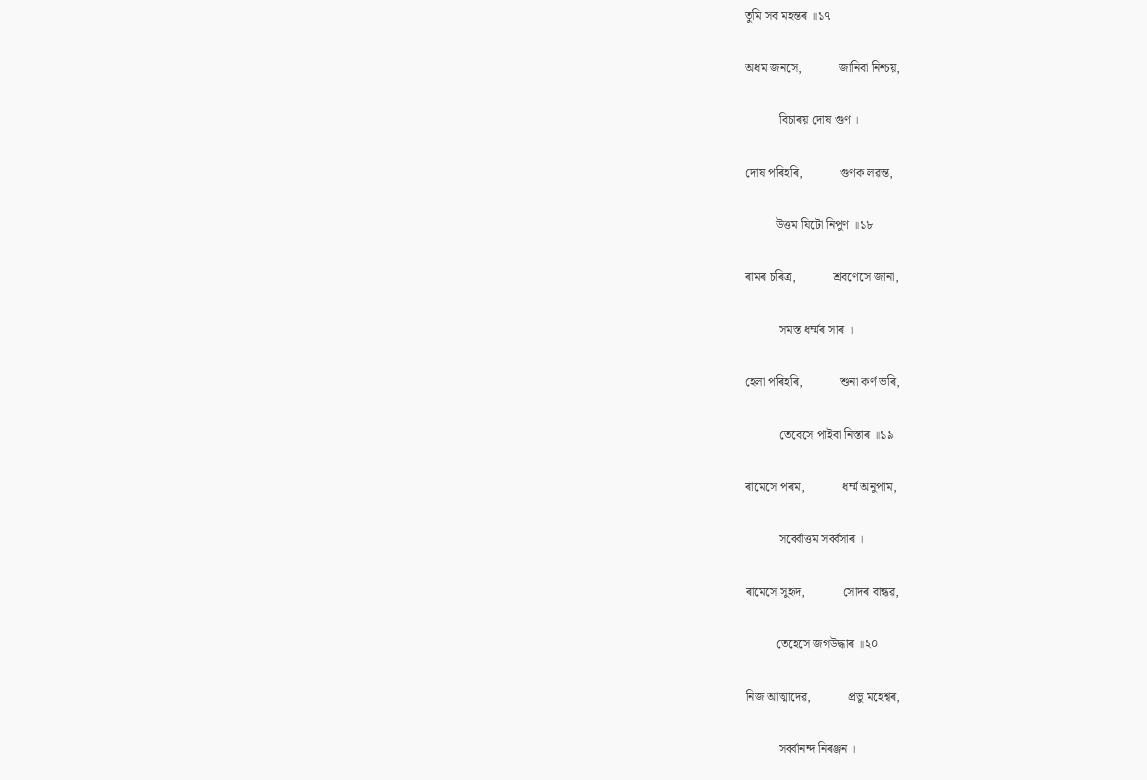তুমি সব মহন্তৰ ॥১৭

অধম জনসে,            জানিবা নিশ্চয়,

           বিচাৰয় দোষ গুণ ।

দোষ পৰিহৰি,            গুণক লৱন্ত,

          উত্তম যিটো নিপুণ ॥১৮

ৰামৰ চৰিত্ৰ,            শ্ৰবণেসে জানা,

           সমস্ত ধৰ্ম্মৰ সাৰ ।

হেলা পৰিহৰি,            শুনা কৰ্ণ ভৰি,

           তেবেসে পাইবা নিস্তাৰ ॥১৯

ৰামেসে পৰম,            ধৰ্ম্ম অনুপাম,

           সৰ্ব্বোত্তম সৰ্ব্বসাৰ ।

ৰামেসে সুহৃদ,            সোদৰ বান্ধৱ,

          তেহেসে জগউদ্ধাৰ ॥২০

নিজ আত্মাদেৱ,            প্ৰভু মহেশ্বৰ,

           সৰ্ব্বানন্দ নিৰঞ্জন ।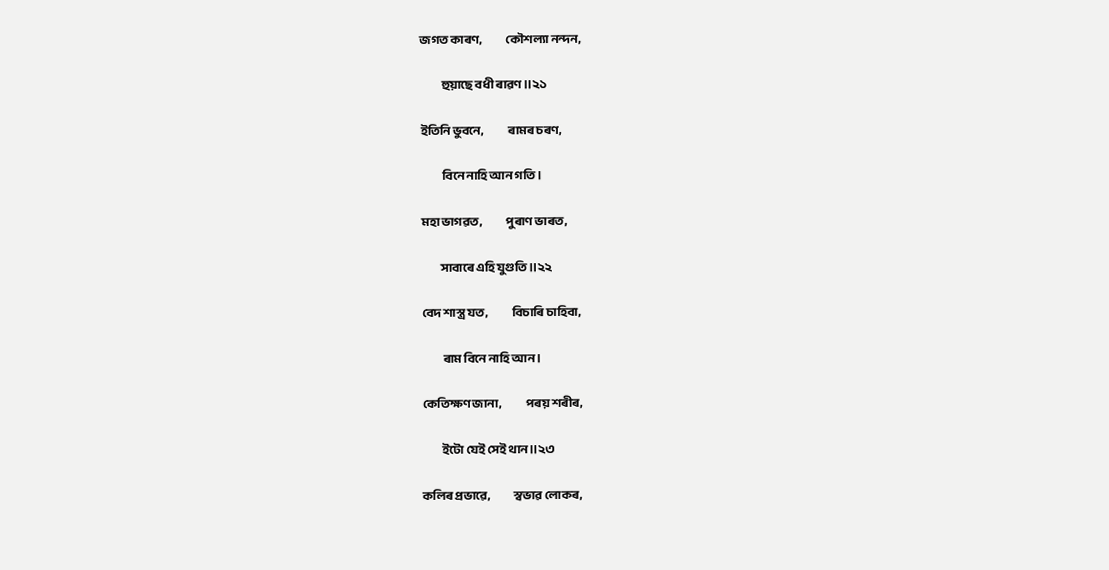জগত কাৰণ,            কৌশল্যা নন্দন,

           হুয়াছে বধী ৰাৱণ ॥২১

ইতিনি ভুবনে,            ৰামৰ চৰণ,

           বিনে নাহি আন গতি ।

মহা ভাগৱত,            পুৰাণ ভাৰত,

          সাবাৰে এহি যুগুতি ॥২২

বেদ শাস্ত্ৰ যত,            বিচাৰি চাহিবা,

           ৰাম বিনে নাহি আন ।

কেতিক্ষণ জানা,            পৰয় শৰীৰ,

          ইটো যেই সেই থান ॥২৩

কলিৰ প্ৰভাৱে,            স্বভাৱ লোকৰ,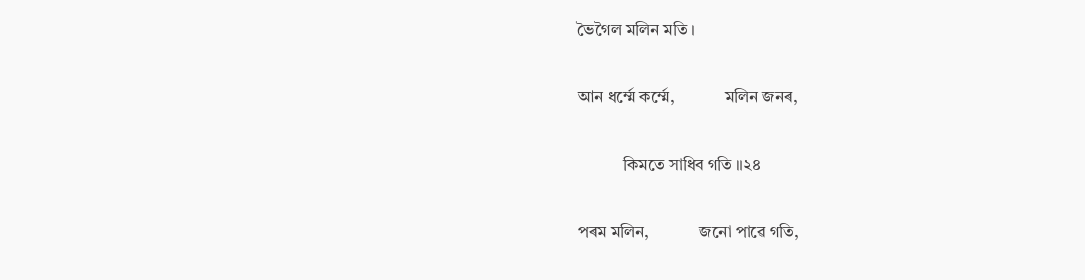ভৈগৈল মলিন মতি ।

আন ধৰ্ম্মে কৰ্ম্মে,            মলিন জনৰ,

           কিমতে সাধিব গতি ॥২৪

পৰম মলিন,            জনো পাৱে গতি,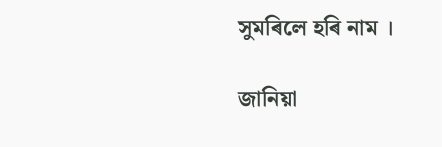সুমৰিলে হৰি নাম ।

জানিয়া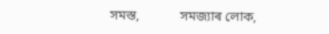সমস্ত,            সমজ্যাৰ লোক,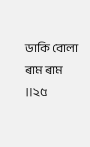ডাকি বোলা ৰাম ৰাম ॥২৫